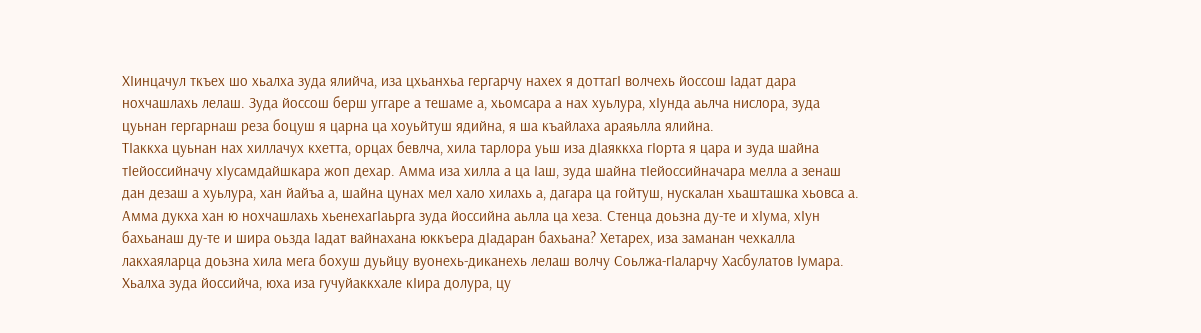ХIинцачул ткъех шо хьалха зуда ялийча, иза цхьанхьа гергарчу нахех я доттагI волчехь йоссош Iадат дара нохчашлахь лелаш. Зуда йоссош берш уггаре а тешаме а, хьомсара а нах хуьлура, хIунда аьлча нислора, зуда цуьнан гергарнаш реза боцуш я царна ца хоуьйтуш ядийна, я ша къайлаха араяьлла ялийна.
ТIаккха цуьнан нах хиллачух кхетта, орцах бевлча, хила тарлора уьш иза дIаяккха гIорта я цара и зуда шайна тIейоссийначу хIусамдайшкара жоп дехар. Амма иза хилла а ца Iаш, зуда шайна тIейоссийначара мелла а зенаш дан дезаш а хуьлура, хан йайъа а, шайна цунах мел хало хилахь а, дагара ца гойтуш, нускалан хьашташка хьовса а.
Амма дукха хан ю нохчашлахь хьенехагIаьрга зуда йоссийна аьлла ца хеза. Стенца доьзна ду-те и хIума, хIун бахьанаш ду-те и шира оьзда Iадат вайнахана юккъера дIадаран бахьана? Хетарех, иза заманан чехкалла лакхаяларца доьзна хила мега бохуш дуьйцу вуонехь-диканехь лелаш волчу Соьлжа-гIаларчу Хасбулатов Iумара.
Хьалха зуда йоссийча, юха иза гучуйаккхале кIира долура, цу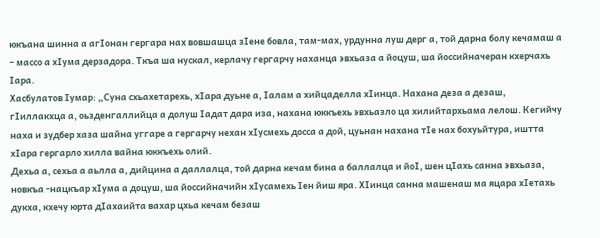юкъана шинна а агIонан гергара нах вовшашца зIене бовла, там-мах, урдунна луш дерг а, той дарна болу кечамаш а – массо а хIума дерзадора. Ткъа ша нускал, керлачу гергарчу наханца эвхьаза а йоцуш, ша йоссийначеран кхерчахь Iара.
Хасбулатов Iумар: „Суна схьахетарехь, хIара дуьне а, Iалам а хийцаделла хIинца. Нахана деза а дезаш, гIиллакхца а, оьзденгаллийца а долуш Iадат дара иза, нахана юккъехь эвхьазло ца хилийтархьама лелош. Кегийчу наха и зудбер хаза шайна уггаре а гергарчу нехан хIусмехь досса а дой, цуьнан нахана тIе нах бохуьйтура, иштта хIара гергарло хилла вайна юккъехь олий.
Дехьа а, сехьа а аьлла а, дийцина а даллалца, той дарна кечам бина а баллалца и йоI, шен цIахь санна эвхьаза, новкъа -нацкъар хIума а доцуш, ша йоссийначийн хIусамехь Iен йиш яра. ХIинца санна машенаш ма яцара хIетахь дукха, кхечу юрта дIахаийта вахар цхьа кечам безаш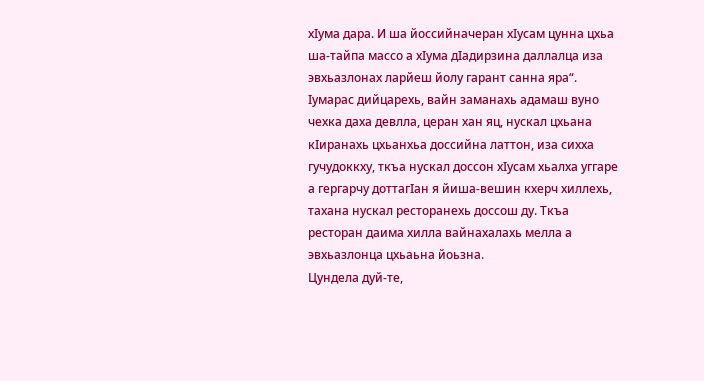хIума дара. И ша йоссийначеран хIусам цунна цхьа ша-тайпа массо а хIума дIадирзина даллалца иза эвхьазлонах ларйеш йолу гарант санна яра“.
Iумарас дийцарехь, вайн заманахь адамаш вуно чехка даха девлла, церан хан яц, нускал цхьана кIиранахь цхьанхьа доссийна латтон, иза сихха гучудоккху, ткъа нускал доссон хIусам хьалха уггаре а гергарчу доттагIан я йиша-вешин кхерч хиллехь, тахана нускал ресторанехь доссош ду. Ткъа ресторан даима хилла вайнахалахь мелла а эвхьазлонца цхьаьна йоьзна.
Цундела дуй-те,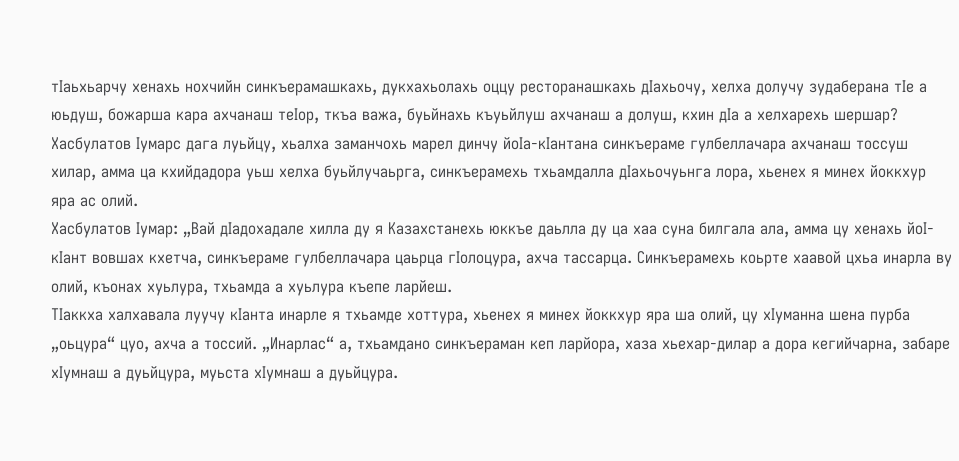тIаьхьарчу хенахь нохчийн синкъерамашкахь, дукхахьолахь оццу ресторанашкахь дIахьочу, хелха долучу зудаберана тIе а юьдуш, божарша кара ахчанаш теIор, ткъа важа, буьйнахь къуьйлуш ахчанаш а долуш, кхин дIа а хелхарехь шершар? Хасбулатов Iумарс дага луьйцу, хьалха заманчохь марел динчу йоIа-кIантана синкъераме гулбеллачара ахчанаш тоссуш хилар, амма ца кхийдадора уьш хелха буьйлучаьрга, синкъерамехь тхьамдалла дIахьочуьнга лора, хьенех я минех йоккхур яра ас олий.
Хасбулатов Iумар: „Вай дIадохадале хилла ду я Казахстанехь юккъе даьлла ду ца хаа суна билгала ала, амма цу хенахь йоI-кIант вовшах кхетча, синкъераме гулбеллачара цаьрца гIолоцура, ахча тассарца. Синкъерамехь коьрте хаавой цхьа инарла ву олий, къонах хуьлура, тхьамда а хуьлура къепе ларйеш.
ТIаккха халхавала луучу кIанта инарле я тхьамде хоттура, хьенех я минех йоккхур яра ша олий, цу хIуманна шена пурба „оьцура“ цуо, ахча а тоссий. „Инарлас“ а, тхьамдано синкъераман кеп ларйора, хаза хьехар-дилар а дора кегийчарна, забаре хIумнаш а дуьйцура, муьста хIумнаш а дуьйцура.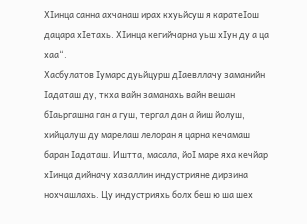ХIинца санна ахчанаш ирах кхуьйсуш я каратеIош дацара хIетахь. ХIинца кегийчарна уьш хIун ду а ца хаа“.
Хасбулатов Iумарс дуьйцурш дIаевллачу заманийн Iадаташ ду, ткха вайн заманахь вайн вешан бIаьргашна ган а гуш, тергал дан а йиш йолуш, хийцалуш ду марелаш лелоран я царна кечамаш баран Iадаташ. Иштта, масала, йоI маре яха кечйар хIинца дийначу хазаллин индустрияне дирзина нохчашлахь. Цу индустрияхь болх беш ю ша шех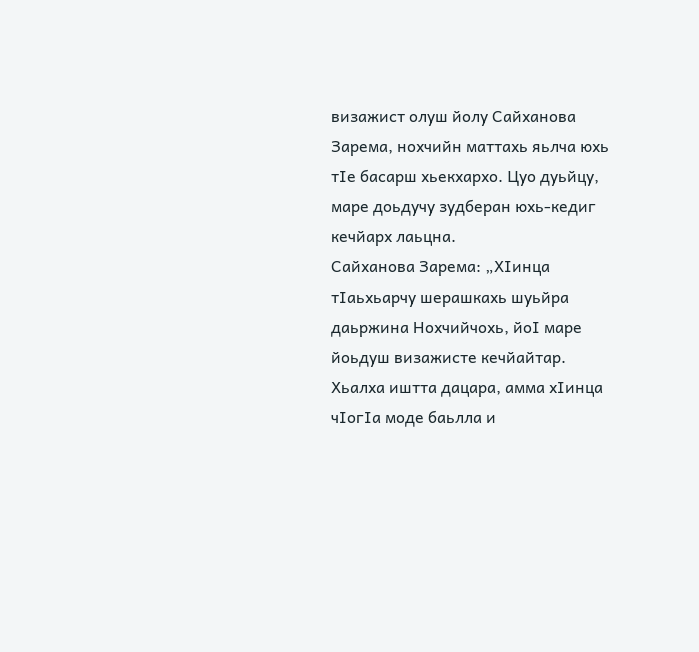визажист олуш йолу Сайханова Зарема, нохчийн маттахь яьлча юхь тIе басарш хьекхархо. Цуо дуьйцу, маре доьдучу зудберан юхь-кедиг кечйарх лаьцна.
Сайханова Зарема: „ХIинца тIаьхьарчу шерашкахь шуьйра даьржина Нохчийчохь, йоI маре йоьдуш визажисте кечйайтар. Хьалха иштта дацара, амма хIинца чIогIа моде баьлла и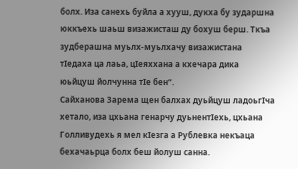болх. Иза санехь буйла а хууш, дукха бу зударшна юккъехь шаьш визажисташ ду бохуш берш. Ткъа зудберашна муьлх-муьлхачу визажистана тIедаха ца лаьа, цIеяххана а кхечара дика юьйцуш йолчунна тIе бен“.
Сайханова Зарема щен балхах дуьйцуш ладоьгIча хетало, иза цхьана генарчу дуьнентIехь, цхьана Голливудехь я мел кIезга а Рублевка некъаца бехачаьрца болх беш йолуш санна.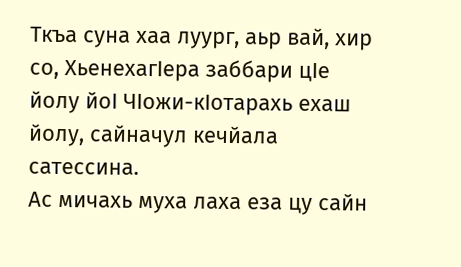Ткъа суна хаа луург, аьр вай, хир со, ХьенехагIера заббари цIе йолу йоI ЧIожи-кIотарахь ехаш йолу, сайначул кечйала сатессина.
Ас мичахь муха лаха еза цу сайн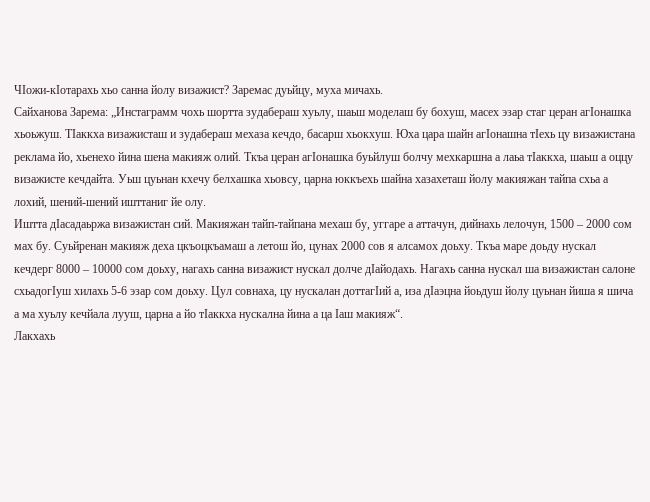ЧIожи-кIотарахь хьо санна йолу визажист? Заремас дуьйцу, муха мичахь.
Сайханова Зарема: „Инстаграмм чохь шортта зудабераш хуьлу, шаьш моделаш бу бохуш, масех эзар стаг церан агIонашка хьоьжуш. ТIаккха визажисташ и зудабераш мехаза кечдо, басарш хьокхуш. Юха цара шайн агIонашна тIехь цу визажистана реклама йо, хьенехо йина шена макияж олий. Ткъа церан агIонашка буьйлуш болчу мехкаршна а лаьа тIаккха, шаьш а оццу визажисте кечдайта. Уьш цуьнан кхечу белхашка хьовсу, царна юккъехь шайна хазахеташ йолу макияжан тайпа схьа а лохий, шений-шений ишттаниг йе олу.
Иштта дIасадаьржа визажистан сий. Макияжан тайп-тайпана мехаш бу, уггаре а аттачун, дийнахь лелочун, 1500 – 2000 сом мах бу. Суьйренан макияж деха цкъоцкъамаш а летош йо, цунах 2000 сов я алсамох доьху. Ткъа маре доьду нускал кечдерг 8000 – 10000 сом доьху, нагахь санна визажист нускал долче дIайодахь. Нагахь санна нускал ша визажистан салоне схьадогIуш хилахь 5-6 эзар сом доьху. Цул совнаха, цу нускалан доттагIий а, иза дIаэцна йоьдуш йолу цуьнан йиша я шича а ма хуьлу кечйала лууш, царна а йо тIаккха нускална йина а ца Iаш макияж“.
Лакхахь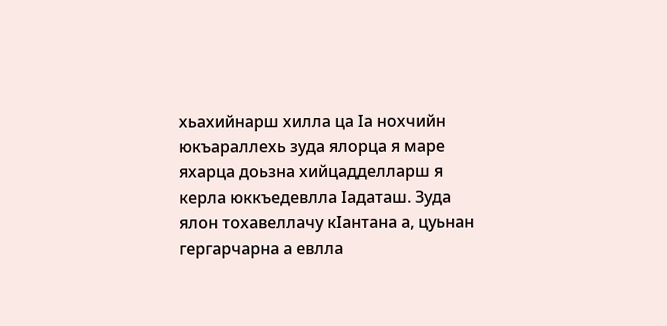хьахийнарш хилла ца Iа нохчийн юкъараллехь зуда ялорца я маре яхарца доьзна хийцадделларш я керла юккъедевлла Iадаташ. Зуда ялон тохавеллачу кIантана а, цуьнан гергарчарна а евлла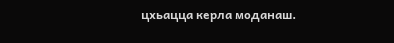цхьацца керла моданаш.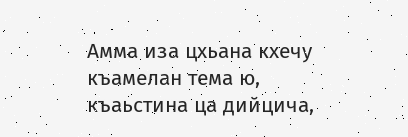Амма иза цхьана кхечу къамелан тема ю, къаьстина ца дийцича,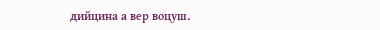дийцина а вер воцуш.